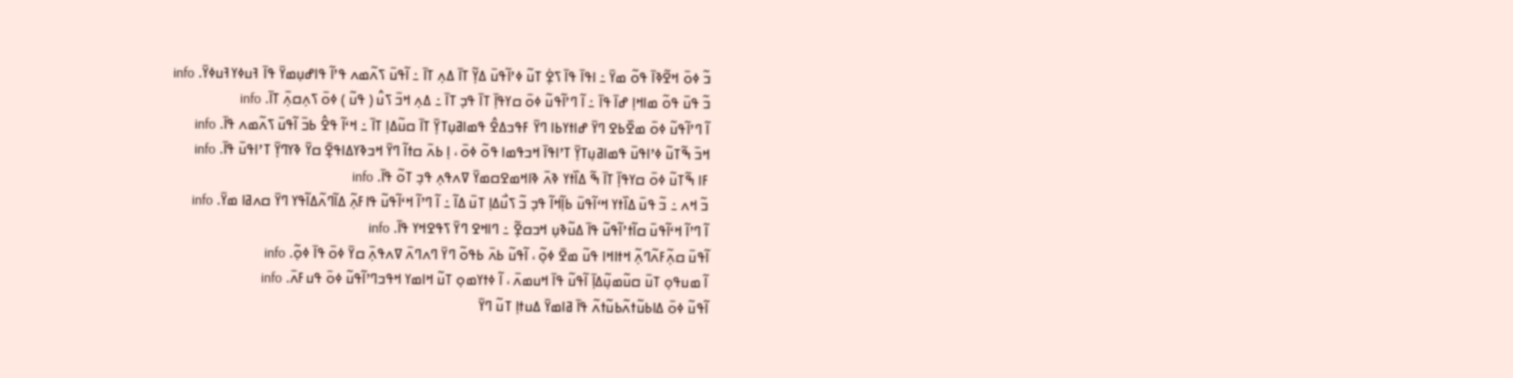ߏ߬ ߦߋ߫ ߞߐ߬ߢߊ߫ ߟߋ߬ ߘߌ߫ ߸ ߊߟߊ߫ ߟߊ߫ ߖߐ߲߭ ߠߎ߬ ߦߴߊ߬ߟߎ߫ ߡߌ߲߬ ߠߊ߫ ߡߍ߲ ߠߊ߫ ߸ ߊ߬ߟߎ߫ ߖߍ߬ߘߍ ߟߴߊ߬ ߟߊߝߎ߲ߘߌ߫ ߟߊ߫ ߔߎߦߌߔߎߦߌ߫. info
ߏ߬ ߟߎ߫ ߟߋ߬ ߘߊߞߊ߲ ߝߊ߫ ߟߊ߫ ߸ ߊ߬ ߣߴߊ߬ߟߎ߬ ߦߋ߫ ߛߌߟߊ߲߫ ߠߊ߫ ߟߏ߲ ߠߊ߫ ߸ ߡߍ߲ ߞߏ߫ ߖߎ߮ ( ߟߎ߬ ) ߦߋ߫ ߖߍ߲ߛߍ߲߫ ߠߊ߫. info
ߊ߬ ߣߴߊ߬ߟߎ߬ ߦߋ߫ ߘߐ߰ߕߐ ߣߌ߫ ߝߊߙߌߕߊ ߣߌ߫ ߓߟߏߡߐ߮ ߟߘߊߥߎ߲ߠߌ߲߫ ߠߊ߫ ߛߎ߬ߡߊ߲ ߠߊ߫ ߸ ߞߵߊ߬ ߟߐ߮ ߕߏ߫ ߊ߬ߟߎ߫ ߖߍ߬ߘߍ ߟߊ߫. info
ߞߏ߫ ߒ߬ߠߎ߬ ߦߴߊߟߎ߫ ߟߘߊߥߎ߲ߠߌ߲߫ ߠߴߊߟߊ߫ ߞߏߟߘߊ ߟߋ߬ ߦߋ߫ ، ߊ߲ ߕߍ߫ ߛߙߊ߬ ߣߌ߫ ߞߏߢߌߡߊߟߐ߲߫ ߛߌ߫ ߢߌߣߌ߲߫ ߠߴߊߟߎ߫ ߟߊ߫. info
ߓߊ ߒ߬ߠߎ߬ ߦߋ߫ ߛߌߟߊ߲߫ ߠߊ߫ ߒ߬ ߡߊ߰ߙߌ ߢߍ߫ ߢߊߞߘߐߛߘߌ߫ ߜߍߟߍ߲ ߟߏ߲ ߠߋ߬ ߟߊ߫. info
ߏ߬ ߞߍ ߸ ߏ߬ ߟߎ߫ ߡߊ߰ߙߌ ߞߵߊ߬ߟߎ߫ ߕߊ߲߬ߞߊ߬ ߟߏ߲ ߏ߬ ߖߎ߯ߡߊ߲ ߠߎ߫ ߡߊ߬ ߸ ߊ߬ ߣߴߊ߬ ߞߵߊ߬ߟߎ߬ ߟߊߓߍ߲߬ ߡߊ߬ߣߍ߬ߡߊ߬ߟߌ ߣߌ߫ ߛߍߥߊ ߘߌ߫. info
ߊ߬ ߣߴߊ߬ ߞߵߊ߬ߟߎ߫ ߛߊ߬ߙߴߊ߬ߟߎ߬ ߟߊ߫ ߡߎ߬ߢߎ߲ ߞߏߛߐ߲߬ ߸ ߣߊߞߐ ߣߌ߫ ߖߟߐߞߌ ߟߊ߫. info
ߊ߬ߟߎ߫ ߛߍ߲߬ߓߍ߬ߣߍ߲߬ ߞߙߊߞߊ ߟߎ߬ ߘߐ߫ ߦߋ߲߬ ، ߊ߬ߟߎ߬ ߕߍ߫ ߕߟߋ߬ ߣߌ߫ ߣߍߣߍ߫ ߜߍߟߍ߲߫ ߛߌ߫ ߦߋ߫ ߟߊ߫ ߦߋ߲߬. info
ߊ߬ ߘߎߟߋ߲ ߠߎ߫ ߛߎ߬ߘߎ߲߬ߡߊ߲߫ ߊ߬ߟߎ߬ ߟߊ߫ ߞߎߘߍ߫ ، ߊ߬ ߦߙߌߘߋ߲ ߠߎ߬ ߞߊߘߌ ߞߟߏߣߴߊ߬ߟߎ߬ ߦߋ߫ ߟߎߓߍ߫. info
ߊ߬ߟߎ߬ ߦߋ߫ ߡߊߕߎ߬ߙߍ߬ߕߎ߬ߙߍ߬ ߟߊ߫ ߥߊߘߌ߫ ߡߎߙߊ߲ ߠߎ߬ ߣߌ߫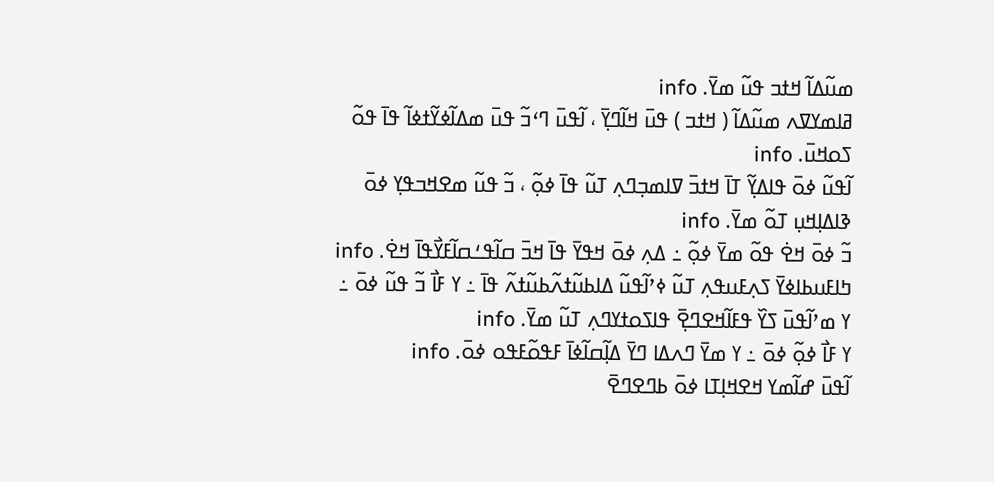ߘߎ߬ߡߊ߬ ߞߙߏ ߟߎ߬ ߘߌ߫. info
ߥߊߘߌߜߍ ߘߎ߬ߡߊ߬ ( ߞߙߏ ) ߟߎ߫ ߞߊ߬ߣߌ߲߫ ، ߊ߬ߟߎ߫ ߣߵߏ߬ ߟߎ߫ ߘߡߊ߬ߦߌ߬ߙߦߊ߬ ߟߊ߫ ߟߋ߬ ߖߋߞߎ߫. info
ߊ߬ߟߎ߬ ߦߋ߫ ߟߊߡߌ߲߬ ߠߊ߫ ߞߙߏ߫ ߜߊߘߏ߲ߣߍ߲ ߠߎ߬ ߟߊ߫ ߦߋ߲߬ ، ߏ߬ ߟߎ߬ ߘߐߞߏߟߌ߲ ߦߋ߫ ߢߊߡߊ߲ߞߎ߲ ߠߋ߬ ߘߌ߫. info
ߏ߬ ߦߋ߫ ߞߐ߭ ߟߋ߬ ߘߌ߫ ߦߋ߲߬ ߸ ߡߍ߲ ߦߋ߫ ߞߟߌ߫ ߟߊ߫ ߞߏ߫ ߛߊ߬ߟߑߛߊ߬ߓߌ߯ߟߊ߫ ߞߐ߭. info
ߤߊߓߎߕߊߦߌ߫ ߖߍ߲ߓߎߟߍ߲ ߠߎ߬ ߦߴߊ߬ߟߎ߬ ߡߊߕߎ߬ߙߍ߬ߕߎ߬ߙߍ߬ ߟߊ߫ ߸ ߌ ߓߊ߯ ߏ߬ ߟߎ߬ ߦߋ߫ ߸ ߌ ߘߴߊ߬ߟߎ߫ ߖߌ߰ ߟߓߊ߬ߞߐߣߐ߲߫ ߟߊߖߋߙߌߣߍ߲ ߠߎ߬ ߘߌ߫. info
ߌ ߓߊ߯ ߦߋ߲߬ ߦߋ߫ ߸ ߌ ߘߌ߫ ߣߍߡߊ ߣߌ߫ ߡߊ߲߬ߛߊ߬ߦߊ߫ ߓߟߋ߬ߓߟߋ ߦߋ߫. info
ߊ߬ߟߎ߫ ߝߊ߬ߘߌ ߞߐߞߊ߲ߠߊ ߦߋ߫ ߕߣߐߣߐ߫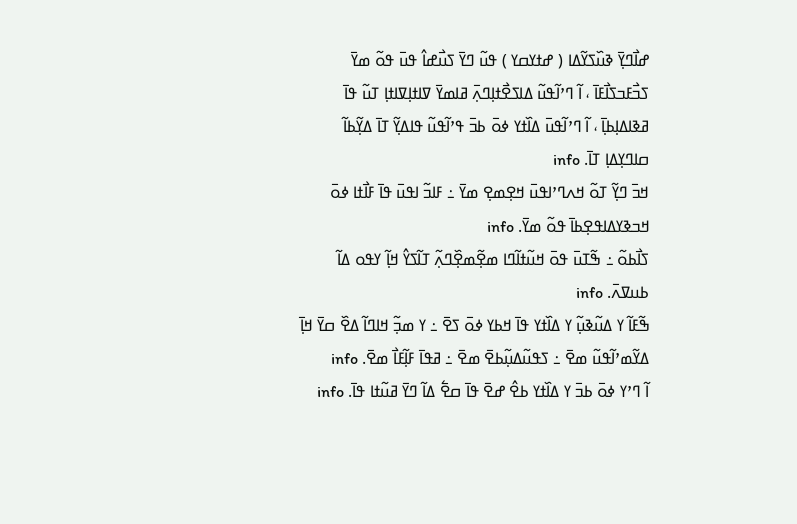ߝߊ߯ߣߌ߲߫ ߢߎ߰ߖߌ߬ߡߊ ( ߝߙߌߛߌ ) ߟߎ߬ ߣߌ߫ ߖߎ߯ߝߊ߮ ߟߎ߫ ߟߋ߬ ߘߌ߫ ߖߏ߯ߓߏߖߊ߯ߓߊ߫ ، ߊ߬ ߣߴߊ߬ߟߎ߬ ߡߊߖߐ߯ߙߊ߲ߣߍ߲߫ ߥߊߘߌ߫ ߜߊߙߊ߲ߜߊߙߊ߲ ߠߎ߬ ߟߊ߫ ߥߢߊߡߊ߲ߕߊ߲߫ ، ߊ߬ ߣߴߊ߬ߟߎ߫ ߡߊ߰ߙߌ ߦߋ߫ ߕߏ߫ ߟߴߊ߬ߟߎ߬ ߟߊߡߌ߲߬ ߠߊ߫ ߡߌ߲߬ߕߊ߬ ߛߊߣߌ߲ߡߊ߲ ߠߊ߫. info
ߞߏ߫ ߣߌ߲߬ ߠߋ߬ ߞߍߣߴߊߟߎ߫ ߞߐ߲ߘߐ߲ ߘߌ߫ ߸ ߓߊߏ߬ ߊߟߎ߫ ߟߊ߫ ߓߊ߯ߙߊ ߦߋ߫ ߞߏߢߌߡߊߟߐ߲ߕߊ߫ ߟߋ߬ ߘߌ߫. info
ߖߊ߯ߕߋ߬ ߸ ߒ߬ߠߎ߫ ߟߋ߫ ߞߎ߬ߙߊ߬ߣߊ ߘߐ߲߬ߘߐ߲߰ߣߍ߲߬ ߠߊ߬ߖߌ߮ ߞߊ߲߬ ߌߟߋ ߡߊ߬ ߕߎߜߍ߫. info
ߒ߬ߓߊ߬ ߌ ߡߎ߬ߢߎ߲߬ ߌ ߡߊ߰ߙߌ ߟߊ߫ ߞߕߌ ߦߋ߫ ߖߐ߫ ߸ ߌ ߘߏ߲߬ ߞߊߣߊ߬ ߡߐ߰ ߛߌ߫ ߞߊ߲߫ ߡߌ߬ߘߴߊ߬ߟߎ߬ ߘߐ߫ ߸ ߖߟߎ߬ߡߎ߲߬ߕߐ߫ ߘߐ߫ ߸ ߥߟߊ߫ ߓߊ߲߬ߓߊ߯ ߘߐ߫. info
ߊ߬ ߣߴߌ ߦߋ߫ ߕߏ߫ ߌ ߡߊ߰ߙߌ ߕߐ߮ ߝߐ߫ ߟߊ߫ ߛߐ߱ ߡߊ߬ ߣߌ߫ ߥߎ߬ߙߊ ߟߊ߫. info